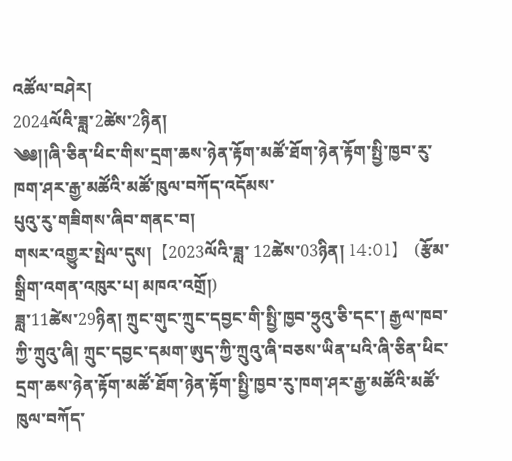འཚོལ་བཤེར།
2024ལོའི་ཟླ་2ཚེས་2ཉིན།
༄༅།།ཞི་ཅིན་ཕིང་གིས་དྲག་ཆས་ཉེན་རྟོག་མཚོ་ཐོག་ཉེན་རྟོག་སྤྱི་ཁྱབ་རུ་ཁག་ཤར་རྒྱ་མཚོའི་མཚོ་ཁུལ་བཀོད་འདོམས་
པུའུ་རུ་གཟིགས་ཞིབ་གནང་བ།
གསར་འགྱུར་སྤེལ་དུས།  【2023ལོའི་ཟླ་ 12ཚེས་03ཉིན། 14:01】   (རྩོམ་སྒྲིག་འགན་འཁུར་པ། མཁའ་འགྲོ།)
ཟླ་11ཚེས་29ཉིན། ཀྲུང་གུང་ཀྲུང་དབྱང་གི་སྤྱི་ཁྱབ་ཧྲུའུ་ཅི་དང་། རྒྱལ་ཁབ་ཀྱི་ཀྲུའུ་ཞི། ཀྲུང་དབྱང་དམག་ཨུད་ཀྱི་ཀྲུའུ་ཞི་བཅས་ཡིན་པའི་ཞི་ཅིན་ཕིང་དྲག་ཆས་ཉེན་རྟོག་མཚོ་ཐོག་ཉེན་རྟོག་སྤྱི་ཁྱབ་རུ་ཁག་ཤར་རྒྱ་མཚོའི་མཚོ་ཁུལ་བཀོད་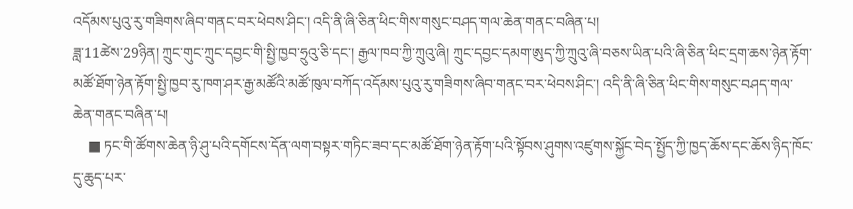འདོམས་པུའུ་རུ་གཟིགས་ཞིབ་གནང་བར་ཕེབས་ཤིང་། འདི་ནི་ཞི་ཅིན་ཕིང་གིས་གསུང་བཤད་གལ་ཆེན་གནང་བཞིན་པ།
ཟླ་11ཚེས་29ཉིན། ཀྲུང་གུང་ཀྲུང་དབྱང་གི་སྤྱི་ཁྱབ་ཧྲུའུ་ཅི་དང་། རྒྱལ་ཁབ་ཀྱི་ཀྲུའུ་ཞི། ཀྲུང་དབྱང་དམག་ཨུད་ཀྱི་ཀྲུའུ་ཞི་བཅས་ཡིན་པའི་ཞི་ཅིན་ཕིང་དྲག་ཆས་ཉེན་རྟོག་མཚོ་ཐོག་ཉེན་རྟོག་སྤྱི་ཁྱབ་རུ་ཁག་ཤར་རྒྱ་མཚོའི་མཚོ་ཁུལ་བཀོད་འདོམས་པུའུ་རུ་གཟིགས་ཞིབ་གནང་བར་ཕེབས་ཤིང་། འདི་ནི་ཞི་ཅིན་ཕིང་གིས་གསུང་བཤད་གལ་ཆེན་གནང་བཞིན་པ།
    ■ ཏང་གི་ཚོགས་ཆེན་ཉི་ཤུ་པའི་དགོངས་དོན་ལག་བསྟར་གཏིང་ཟབ་དང་མཚོ་ཐོག་ཉེན་རྟོག་པའི་སྟོབས་ཤུགས་འཛུགས་སྐྱོང་བེད་སྤྱོད་ཀྱི་ཁྱད་ཆོས་དང་ཆོས་ཉིད་ཁོང་དུ་ཆུད་པར་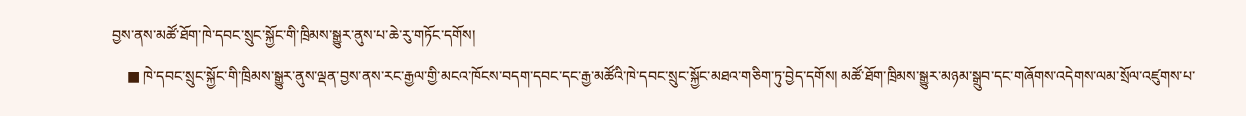བྱས་ནས་མཚོ་ཐོག་ཁེ་དབང་སྲུང་སྐྱོང་གི་ཁྲིམས་སྒྱུར་ནུས་པ་ཆེ་རུ་གཏོང་དགོས།
    ■ ཁེ་དབང་སྲུང་སྐྱོང་གི་ཁྲིམས་སྒྱུར་ནུས་ལྡན་བྱས་ནས་རང་རྒྱལ་གྱི་མངའ་ཁོངས་བདག་དབང་དང་རྒྱ་མཚོའི་ཁེ་དབང་སྲུང་སྐྱོང་མཐའ་གཅིག་ཏུ་བྱེད་དགོས། མཚོ་ཐོག་ཁྲིམས་སྒྱུར་མཉམ་སྒྲུབ་དང་གཞོགས་འདེགས་ལམ་སྲོལ་འཛུགས་པ་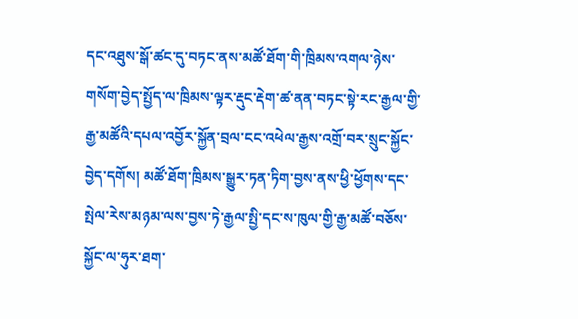དང་འཐུས་སྒོ་ཚང་དུ་བཏང་ནས་མཚོ་ཐོག་གི་ཁྲིམས་འགལ་ཉེས་གསོག་བྱེད་སྤྱོད་ལ་ཁྲིམས་ལྟར་རྡུང་རྡེག་ཚ་ནན་བཏང་སྟེ་རང་རྒྱལ་གྱི་རྒྱ་མཚོའི་དཔལ་འབྱོར་སྐྱོན་བྲལ་ངང་འཕེལ་རྒྱས་འགྲོ་བར་སྲུང་སྐྱོང་བྱེད་དགོས། མཚོ་ཐོག་ཁྲིམས་སྒྱུར་ཏན་ཏིག་བྱས་ནས་ཕྱི་ཕྱོགས་དང་སྤེལ་རེས་མཉམ་ལས་བྱས་ཏེ་རྒྱལ་སྤྱི་དང་ས་ཁུལ་གྱི་རྒྱ་མཚོ་བཅོས་སྐྱོང་ལ་ཧུར་ཐག་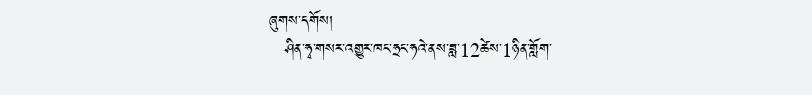ཞུགས་དགོས།
   ཤིན་ཧྭ་གསར་འགྱུར་ཁང་ཧྲང་ཧའེ་ནས་ཟླ་12ཚེས་1ཉིན་གློག་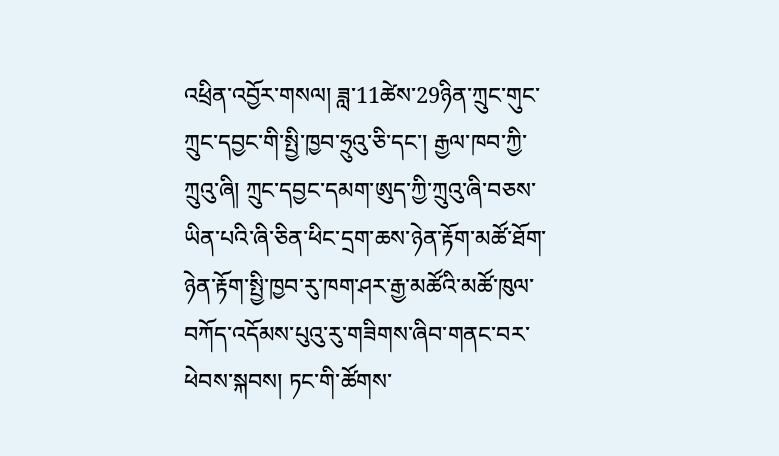འཕྲིན་འབྱོར་གསལ། ཟླ་11ཚེས་29ཉིན་ཀྲུང་གུང་ཀྲུང་དབྱང་གི་སྤྱི་ཁྱབ་ཧྲུའུ་ཅི་དང་། རྒྱལ་ཁབ་ཀྱི་ཀྲུའུ་ཞི། ཀྲུང་དབྱང་དམག་ཨུད་ཀྱི་ཀྲུའུ་ཞི་བཅས་ཡིན་པའི་ཞི་ཅིན་ཕིང་དྲག་ཆས་ཉེན་རྟོག་མཚོ་ཐོག་ཉེན་རྟོག་སྤྱི་ཁྱབ་རུ་ཁག་ཤར་རྒྱ་མཚོའི་མཚོ་ཁུལ་བཀོད་འདོམས་པུའུ་རུ་གཟིགས་ཞིབ་གནང་བར་ཕེབས་སྐབས། ཏང་གི་ཚོགས་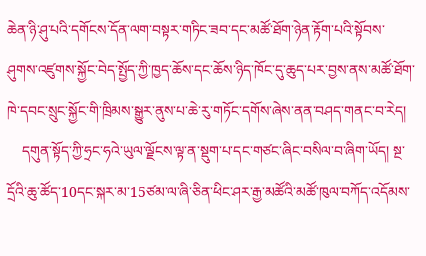ཆེན་ཉི་ཤུ་པའི་དགོངས་དོན་ལག་བསྟར་གཏིང་ཟབ་དང་མཚོ་ཐོག་ཉེན་རྟོག་པའི་སྟོབས་ཤུགས་འཛུགས་སྐྱོང་བེད་སྤྱོད་ཀྱི་ཁྱད་ཆོས་དང་ཆོས་ཉིད་ཁོང་དུ་ཆུད་པར་བྱས་ནས་མཚོ་ཐོག་ཁེ་དབང་སྲུང་སྐྱོང་གི་ཁྲིམས་སྒྱུར་ནུས་པ་ཆེ་རུ་གཏོང་དགོས་ཞེས་ནན་བཤད་གནང་བ་རེད།
    དགུན་སྟོད་ཀྱི་ཧྲང་ཧའེ་ཡུལ་ལྗོངས་ལྟ་ན་སྡུག་པ་དང་གཙང་ཞིང་བསིལ་བ་ཞིག་ཡོད། སྔ་དྲོའི་ཆུ་ཚོད་10དང་སྐར་མ་15ཙམ་ལ་ཞི་ཅིན་ཕིང་ཤར་རྒྱ་མཚོའི་མཚོ་ཁུལ་བཀོད་འདོམས་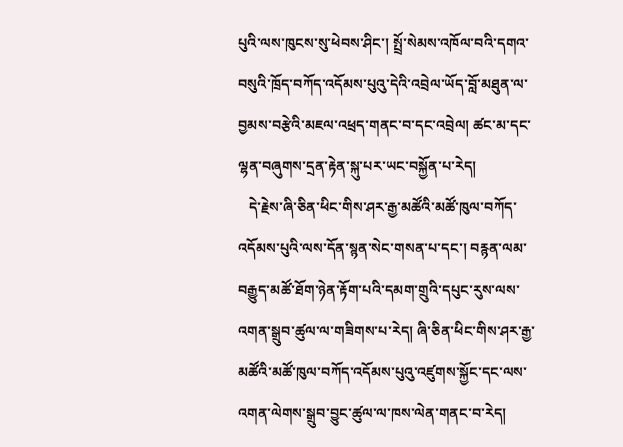པུའི་ལས་ཁུངས་སུ་ཕེབས་ཤིང་། སྤྲོ་སེམས་འཁོལ་བའི་དགའ་བསུའི་ཁྲོད་བཀོད་འདོམས་པུའུ་དེའི་འབྲེལ་ཡོད་བློ་མཐུན་ལ་བྱམས་བརྩེའི་མཇལ་འཕྲད་གནང་བ་དང་འབྲེལ། ཚང་མ་དང་ལྷན་བཞུགས་དྲན་རྟེན་སྐུ་པར་ཡང་བསྐྱོན་པ་རེད།
   དེ་རྗེས་ཞི་ཅིན་ཕིང་གིས་ཤར་རྒྱ་མཚོའི་མཚོ་ཁུལ་བཀོད་འདོམས་པུའི་ལས་དོན་སྙན་སེང་གསན་པ་དང་། བརྙན་ལམ་བརྒྱུད་མཚོ་ཐོག་ཉེན་རྟོག་པའི་དམག་གྲུའི་དཔུང་རུས་ལས་འགན་སྒྲུབ་ཚུལ་ལ་གཟིགས་པ་རེད། ཞི་ཅིན་ཕིང་གིས་ཤར་རྒྱ་མཚོའི་མཚོ་ཁུལ་བཀོད་འདོམས་པུའུ་འཛུགས་སྐྱོང་དང་ལས་འགན་ལེགས་སྒྲུབ་བྱུང་ཚུལ་ལ་ཁས་ལེན་གནང་བ་རེད།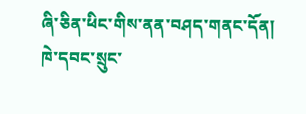ཞི་ཅིན་ཕིང་གིས་ནན་བཤད་གནང་དོན། ཁེ་དབང་སྲུང་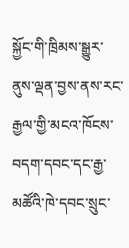སྐྱོང་གི་ཁྲིམས་སྒྱུར་ནུས་ལྡན་བྱས་ནས་རང་རྒྱལ་གྱི་མངའ་ཁོངས་བདག་དབང་དང་རྒྱ་མཚོའི་ཁེ་དབང་སྲུང་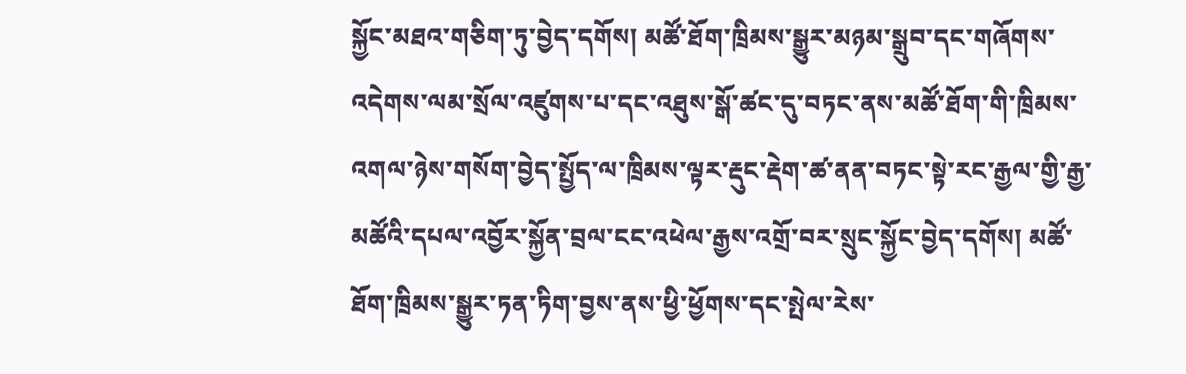སྐྱོང་མཐའ་གཅིག་ཏུ་བྱེད་དགོས། མཚོ་ཐོག་ཁྲིམས་སྒྱུར་མཉམ་སྒྲུབ་དང་གཞོགས་འདེགས་ལམ་སྲོལ་འཛུགས་པ་དང་འཐུས་སྒོ་ཚང་དུ་བཏང་ནས་མཚོ་ཐོག་གི་ཁྲིམས་འགལ་ཉེས་གསོག་བྱེད་སྤྱོད་ལ་ཁྲིམས་ལྟར་རྡུང་རྡེག་ཚ་ནན་བཏང་སྟེ་རང་རྒྱལ་གྱི་རྒྱ་མཚོའི་དཔལ་འབྱོར་སྐྱོན་བྲལ་ངང་འཕེལ་རྒྱས་འགྲོ་བར་སྲུང་སྐྱོང་བྱེད་དགོས། མཚོ་ཐོག་ཁྲིམས་སྒྱུར་ཏན་ཏིག་བྱས་ནས་ཕྱི་ཕྱོགས་དང་སྤེལ་རེས་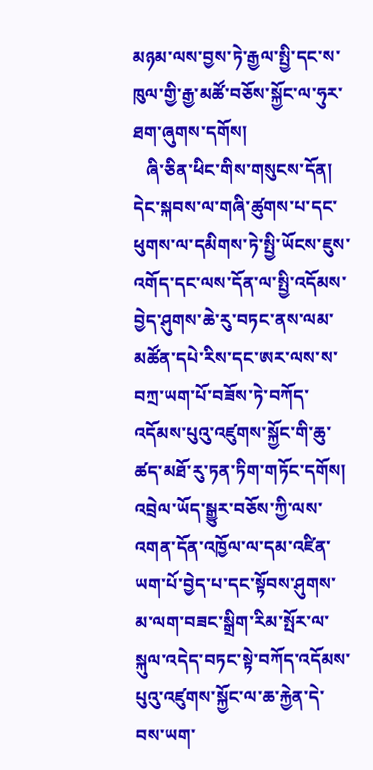མཉམ་ལས་བྱས་ཏེ་རྒྱལ་སྤྱི་དང་ས་ཁུལ་གྱི་རྒྱ་མཚོ་བཅོས་སྐྱོང་ལ་ཧུར་ཐག་ཞུགས་དགོས།
   ཞི་ཅིན་ཕིང་གིས་གསུངས་དོན། དེང་སྐབས་ལ་གཞི་ཚུགས་པ་དང་ཕུགས་ལ་དམིགས་ཏེ་སྤྱི་ཡོངས་ཇུས་འགོད་དང་ལས་དོན་ལ་སྤྱི་འདོམས་བྱེད་ཤུགས་ཆེ་རུ་བཏང་ནས་ལམ་མཚོན་དཔེ་རིས་དང་ཨར་ལས་ས་བཀྲ་ཡག་པོ་བཟོས་ཏེ་བཀོད་འདོམས་པུའུ་འཛུགས་སྐྱོང་གི་ཆུ་ཚད་མཐོ་རུ་ཏན་ཏིག་གཏོང་དགོས། འབྲེལ་ཡོད་སྒྱུར་བཅོས་ཀྱི་ལས་འགན་དོན་འཁྱོལ་ལ་དམ་འཛིན་ཡག་པོ་བྱེད་པ་དང་སྟོབས་ཤུགས་མ་ལག་བཟང་སྒྲིག་རིམ་སྤོར་ལ་སྐུལ་འདེད་བཏང་སྟེ་བཀོད་འདོམས་པུའུ་འཛུགས་སྐྱོང་ལ་ཆ་རྐྱེན་དེ་བས་ཡག་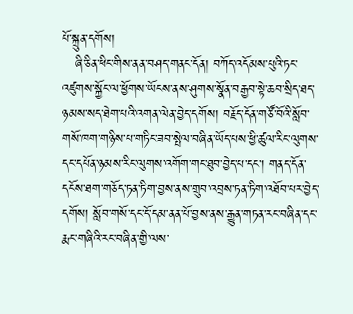པོ་སྐྲུན་དགོས།
   ཞི་ཅིན་ཕིང་གིས་ནན་བཤད་གནང་དོན། བཀོད་འདོམས་པུའི་ཏང་འཛུགས་སྐྱོང་ལ་ཕྱོགས་ཡོངས་ནས་ཤུགས་སྣོན་བརྒྱབ་སྟེ་ཆབ་སྲིད་ཐད་ཉམས་སད་ཐེག་པའི་འགན་ལེན་བྱེད་དགོས། བརྗོད་དོན་གཙོ་བོའི་སློབ་གསོ་ཁག་གཉིས་པ་གཏིང་ཟབ་སྤེལ་བཞིན་ཡོད་པས་ཕྱི་ཚུལ་རིང་ལུགས་དང་དཔོན་ཉམས་རིང་ལུགས་འགོག་གང་ཐུབ་བྱེད་པ་དང་། གནད་དོན་དངོས་ཐག་གཅོད་ཏན་ཏིག་བྱས་ནས་གྲུབ་འབྲས་ཏན་ཏིག་འཐོབ་པར་བྱེད་དགོས། སློབ་གསོ་དང་དོ་དམ་ནན་པོ་བྱས་ནས་རྒྱུན་གཏན་རང་བཞིན་དང་རྨང་གཞིའི་རང་བཞིན་གྱི་ལས་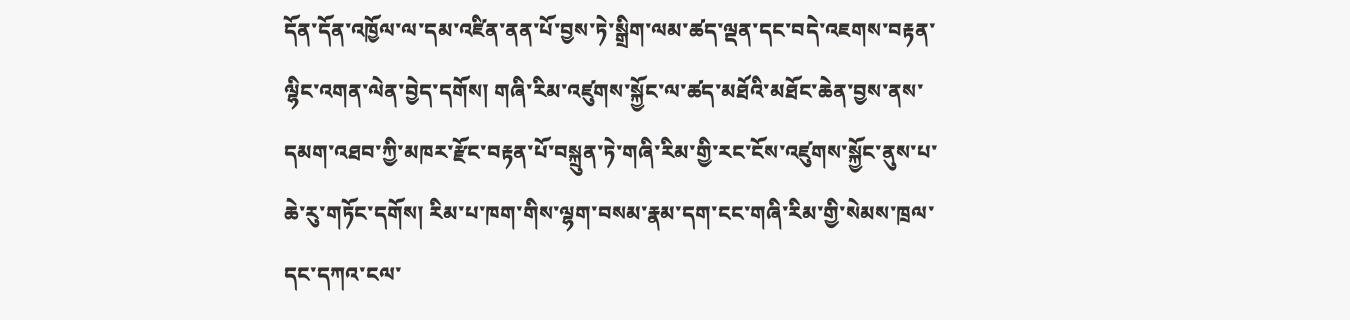དོན་དོན་འཁྱོལ་ལ་དམ་འཛིན་ནན་པོ་བྱས་ཏེ་སྒྲིག་ལམ་ཚད་ལྡན་དང་བདེ་འཇགས་བརྟན་ལྷིང་འགན་ལེན་བྱེད་དགོས། གཞི་རིམ་འཛུགས་སྐྱོང་ལ་ཚད་མཐོའི་མཐོང་ཆེན་བྱས་ནས་དམག་འཐབ་ཀྱི་མཁར་རྫོང་བརྟན་པོ་བསྐྲུན་ཏེ་གཞི་རིམ་གྱི་རང་ངོས་འཛུགས་སྐྱོང་ནུས་པ་ཆེ་རུ་གཏོང་དགོས། རིམ་པ་ཁག་གིས་ལྷག་བསམ་རྣམ་དག་ངང་གཞི་རིམ་གྱི་སེམས་ཁྲལ་དང་དཀའ་ངལ་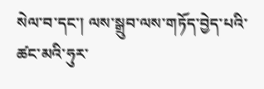སེལ་བ་དང་། ལས་སྒྲུབ་ལས་གཏོད་བྱེད་པའི་ཚང་མའི་ཧུར་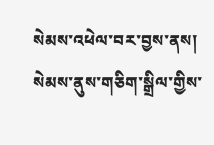སེམས་འཕེལ་བར་བྱས་ནས། སེམས་ནུས་གཅིག་སྒྲིལ་གྱིས་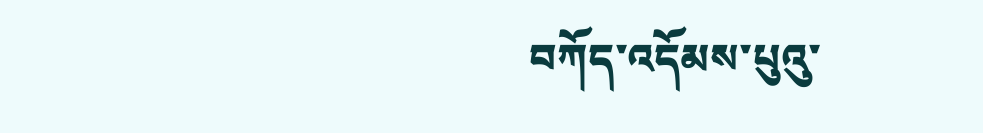བཀོད་འདོམས་པུའུ་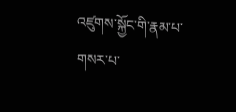འཛུགས་སྐྱོང་གི་རྣམ་པ་གསར་པ་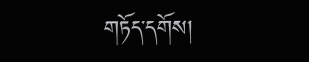གཏོད་དགོས།